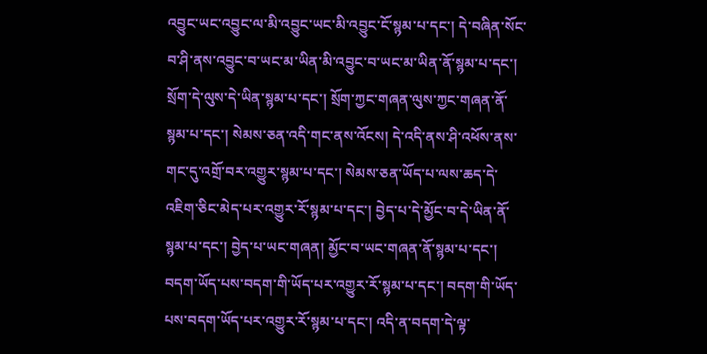འབྱུང་ཡང་འབྱུང་ལ་མི་འབྱུང་ཡང་མི་འབྱུང་ངོ་སྙམ་པ་དང་། དེ་བཞིན་སོང་བ་ཤི་ནས་འབྱུང་བ་ཡང་མ་ཡིན་མི་འབྱུང་བ་ཡང་མ་ཡིན་ནོ་སྙམ་པ་དང་། སྲོག་དེ་ལུས་དེ་ཡིན་སྙམ་པ་དང་། སྲོག་ཀྱང་གཞན་ལུས་ཀྱང་གཞན་ནོ་སྙམ་པ་དང་། སེམས་ཅན་འདི་གང་ནས་འོངས། དེ་འདི་ནས་ཤི་འཕོས་ནས་གང་དུ་འགྲོ་བར་འགྱུར་སྙམ་པ་དང་། སེམས་ཅན་ཡོད་པ་ལས་ཆད་དེ་འཇིག་ཅིང་མེད་པར་འགྱུར་རོ་སྙམ་པ་དང་། བྱེད་པ་དེ་མྱོང་བ་དེ་ཡིན་ནོ་སྙམ་པ་དང་། བྱེད་པ་ཡང་གཞན། མྱོང་བ་ཡང་གཞན་ནོ་སྙམ་པ་དང་། བདག་ཡོད་པས་བདག་གི་ཡོད་པར་འགྱུར་རོ་སྙམ་པ་དང་། བདག་གི་ཡོད་པས་བདག་ཡོད་པར་འགྱུར་རོ་སྙམ་པ་དང་། འདི་ན་བདག་དེ་ལྟ་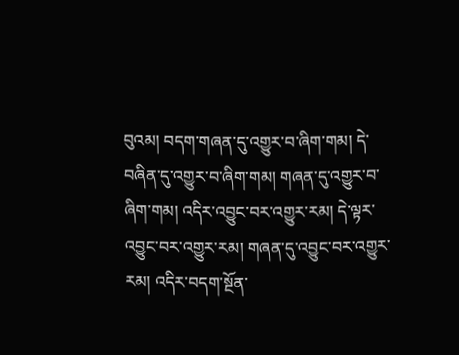བུའམ། བདག་གཞན་དུ་འགྱུར་བ་ཞིག་གམ། དེ་བཞིན་དུ་འགྱུར་བ་ཞིག་གམ། གཞན་དུ་འགྱུར་བ་ཞིག་གམ། འདིར་འབྱུང་བར་འགྱུར་རམ། དེ་ལྟར་འབྱུང་བར་འགྱུར་རམ། གཞན་དུ་འབྱུང་བར་འགྱུར་རམ། འདིར་བདག་སྔོན་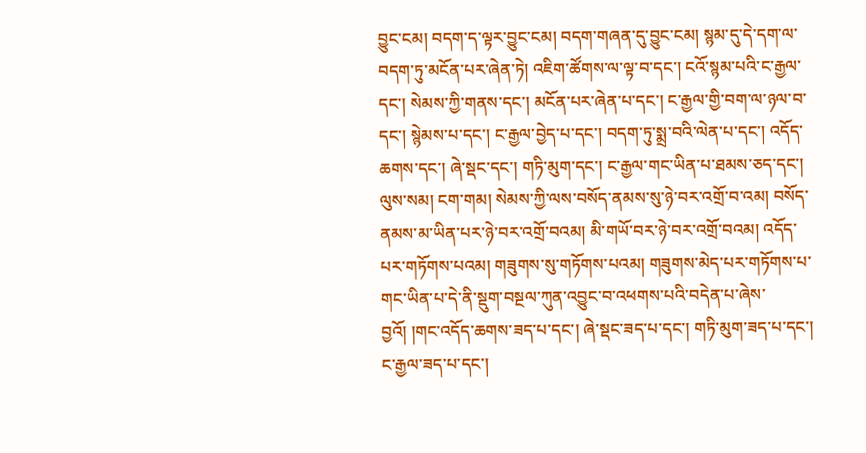བྱུང་ངམ། བདག་ད་ལྟར་བྱུང་ངམ། བདག་གཞན་དུ་བྱུང་ངམ། སྙམ་དུ་དེ་དག་ལ་བདག་ཏུ་མངོན་པར་ཞེན་ཏེ། འཇིག་ཚོགས་ལ་ལྟ་བ་དང་། ངའོ་སྙམ་པའི་ང་རྒྱལ་དང་། སེམས་ཀྱི་གནས་དང་། མངོན་པར་ཞེན་པ་དང་། ང་རྒྱལ་གྱི་བག་ལ་ཉལ་བ་དང་། སྙེམས་པ་དང་། ང་རྒྱལ་བྱེད་པ་དང་། བདག་ཏུ་སྨྲ་བའི་ལེན་པ་དང་། འདོད་ཆགས་དང་། ཞེ་སྡང་དང་། གཏི་མུག་དང་། ང་རྒྱལ་གང་ཡིན་པ་ཐམས་ཅད་དང་། ལུས་སམ། ངག་གམ། སེམས་ཀྱི་ལས་བསོད་ནམས་སུ་ཉེ་བར་འགྲོ་བ་འམ། བསོད་ནམས་མ་ཡིན་པར་ཉེ་བར་འགྲོ་བའམ། མི་གཡོ་བར་ཉེ་བར་འགྲོ་བའམ། འདོད་པར་གཏོགས་པའམ། གཟུགས་སུ་གཏོགས་པའམ། གཟུགས་མེད་པར་གཏོགས་པ་གང་ཡིན་པ་དེ་ནི་སྡུག་བསྔལ་ཀུན་འབྱུང་བ་འཕགས་པའི་བདེན་པ་ཞེས་བྱའོ། །གང་འདོད་ཆགས་ཟད་པ་དང་། ཞེ་སྡང་ཟད་པ་དང་། གཏི་མུག་ཟད་པ་དང་། ང་རྒྱལ་ཟད་པ་དང་།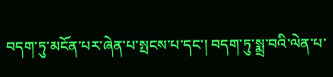བདག་ཏུ་མངོན་པར་ཞེན་པ་སྤངས་པ་དང་། བདག་ཏུ་སྨྲ་བའི་ལེན་པ་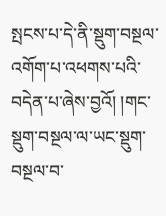སྤངས་པ་དེ་ནི་སྡུག་བསྔལ་འགོག་པ་འཕགས་པའི་བདེན་པ་ཞེས་བྱའོ། །གང་སྡུག་བསྔལ་ལ་ཡང་སྡུག་བསྔལ་བ་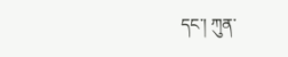དང་། ཀུན་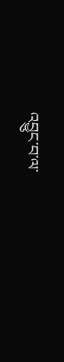འབྱུང་བ་ལ་